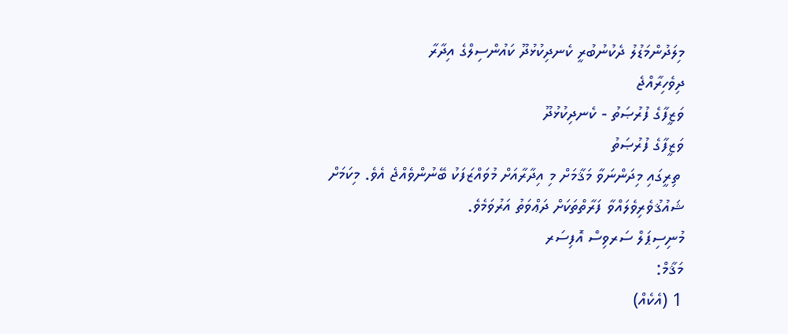މިލަދުންމަޑުލު ދެކުނުބުރީ ކެނދިކުޅުދޫ ކައުންސިލްގެ އިދާރާ
ދިވެހިރާއްޖެ
ވަޒީފާގެ ފުރުޞަތު - ކެނދިކުޅުދޫ
ވަޒީފާގެ ފުރުޞަތު
 ތިރީގައި މިދަންނަވާ މަޤާމަށް މި އިދާރާއަށް މުވައްޒަފަކު ބޭނުންވެއްޖެ އެވެ. މިކަމަށް ޝައުޤުވެރިވެލައްވާ ފަރާތްތަކަށް ދަޢްވަތު އަރުވަމެވެ.
މުނިސިޕަލް ސަރވިސް އޮފިސަރ
މަޤާމް:
1 (އެކެއް)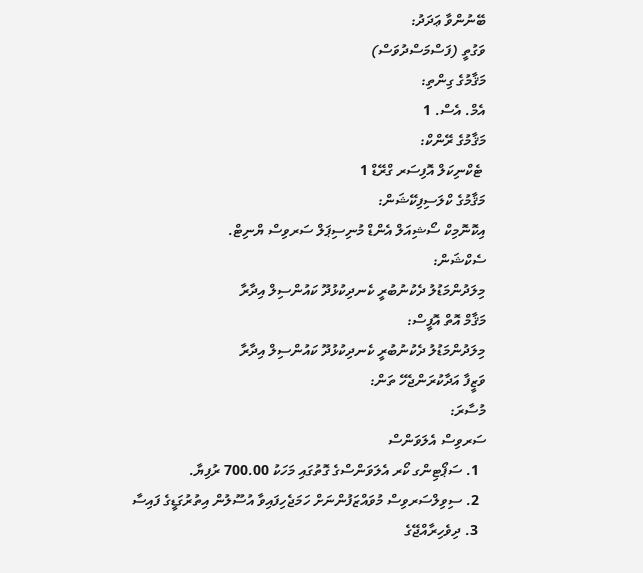ބޭނުންވާ ޢަދަދު:
ވަގުތީ (ފަސްމަސްދުވަސް)
މަޤާމުގެ ގިންތި:
އެމް. އެސް. 1
މަޤާމުގެ ރޭންކް:
 ޓެކްނިކަލް އޮފިސަރ ގްރޭޑް 1
މަޤާމުގެ ކްލަސިފިކޭޝަން:
އިކޮނޮމިކް ސޯޝިއަލް އެންޑް މުނިސިޕަލް ސަރވިސް ޔްނިޓް.
ސެކްޝަން:
މިލަދުންމަޑުލު ދެކުނުބުރީ ކެނދިކުޅުދޫ ކައުންސިލް އިދާރާ
މަޤާމް އޮތް އޮފީސް:
މިލަދުންމަޑުލު ދެކުނުބުރީ ކެނދިކުޅުދޫ ކައުންސިލް އިދާރާ
ވަޒީފާ އަދާކުރަންޖެހޭ ތަން:
މުސާރަ:
ސަރވިސް އެލަވަންސް
  1. ސަޕޯޓިންގ ކޯރ އެލަވަންސްގެ ގޮތުގައި މަހަކު 700.00 ރުފިޔާ.
  2. ސިވިލްސަރވިސް މުވައްޒަފުންނަށް ހަމަޖެހިފައިވާ އުސޫލުން އިތުރުގަޑީގެ ފައިސާ
  3. ދިވެހިރާއްޖޭގެ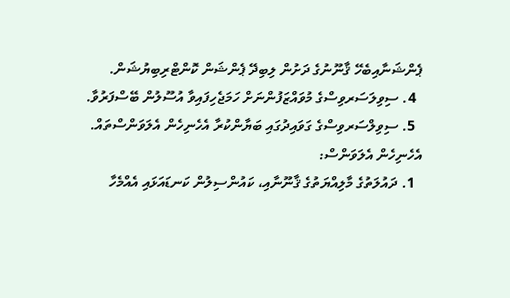ޕެންޝަނާއިބެހޭ ޤާނޫނުގެ ދަށުން ލިބިދޭ ޕެންޝަން ކޮންޓްރިބިޔުޝަން.
  4. ސިވިލަސަރވިސްގެ މުވައްޒަފުންނަށް ހަމަޖެހިފައިވާ އުސޫލުން ބޭސްފަރުވާ.
  5. ސިވިލްސަރވިސްގެ ގަވައިދުގައި ބަޔާންކުރާ އެހެނިހެން އެލަވަންސްތައް.
އެހެނިހެން އެލަވަންސް:
  1. ދައުލަތުގެ މާލިއްޔަތުގެ ޤާނޫނާއި، ކައުންސިލުން ކަނޑައަޅައި އެއްމެހާ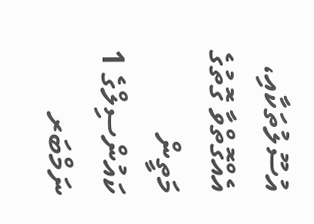އުސޫލުތަކާއި، އެއްގޮތްވާ ގޮތުގެ މަތީން ކައުންސިލްގެ 1 ނަމްބަރ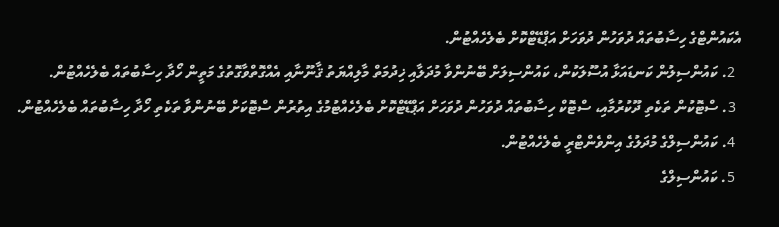އެކައުންޓްގެ ހިސާބުތައް ދުވަހުން ދުވަހަށް އަޕްޑޭޓްކޮށް ބެލެހެއްޓުން.
  2. ކައުންސިލުން ކަނޑައަޅާ އުސޫލަކުން، ކައުންސިލަށް ބޭނުންވާ މުދަލާއި ޚިދުމަތް މާލިއްޔަތު ޤާނޫނާއި އެއްގޮތްވާގޮތުގެ މަތީން ހޯދާ ހިސާބުތައް ބެލެހެއްޓުން.
  3. ސްޓޮކުން ތަކެތި ދޫކުރުމާއި، ސްޓޮކް ހިސާބުތައް ދުވަހުން ދުވަހަށް އަޕްޑޭޓްކޮށް ބެލެހެއްޓުމުގެ އިތުރުން ސްޓޮކަށް ބޭނުންވާ ތަކެތި ހޯދާ ހިސާބުތައް ބެލެހެއްޓުން.
  4. ކައުންސިލްގެ މުދަލުގެ އިންވެންޓްރީ ބެލެހެއްޓުން.
  5. ކައުންސިލްގެ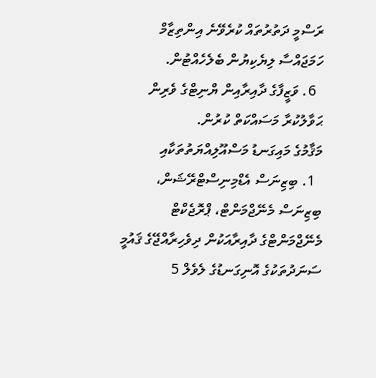ރަސްމީ ދަތުރުތައް ކުރެވޭނެ އިންތިޒާމް ހަމަޖައްސާ ލިޔެކިޔުން ބެލެހެއްޓުން.
  6. ވަޒީފާގެ ދާއިރާއިން ޔްނިޓްގެ ވެރިން ޙަވާލުކުރާ މަސައްކަތް ކުރުން.
މަޤާމުގެ މައިގަނޑު މަސްއޫލިއްޔަތުތަކާއި
  1. ބިޒިނަސް އެޑްމިނިސްޓްރޭޝަން، ބިޒިނަސް މެނޭޖްމަންޓް، ޕްރޮޖެކްޓް މެނޭޖްމަންޓްގެ ދާއިރާއަކުން ދިވެހިރާއްޖޭގެ ޤައުމީ ސަނަދުތަކުގެ އޮނިގަނޑުގެ ލެވެލް 5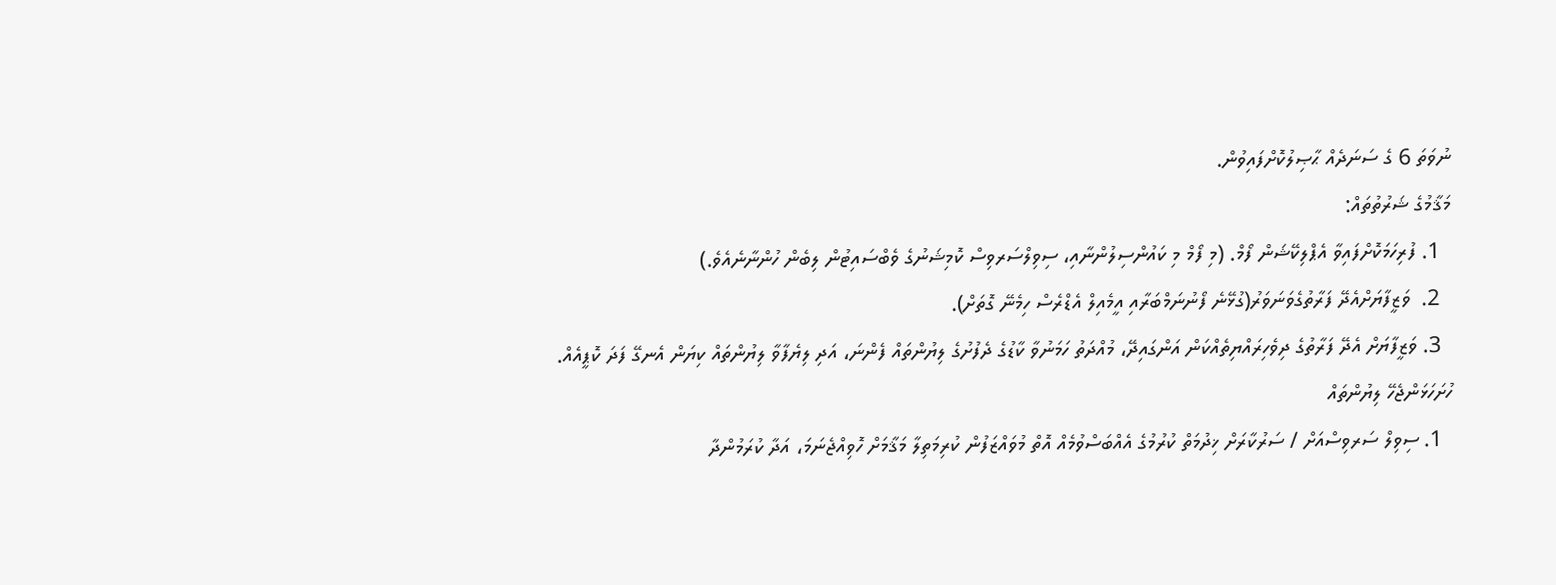ނުވަތަ 6 ގެ ސަނަދެއް ޙާޞިލުކޮށްފައިވުން.
މަޤާމުގެ ޝަރުތުތައް:
  1. ފުރިހަމަކޮށްފައިވާ އެޕްލިކޭޝަން ފޯމް. (މި ފޯމް މި ކައުންސިލުންނާއި، ސިވިލްސަރވިސް ކޮމިޝަނުގެ ވެބްސައިޓުން ލިބެން ހުންނާނެއެވެ.)
  2.  ވަޒީފާޔަށްއެދޭ ފަރާތުގެވަނަވަރު(ގުޅޭނެ ފޯނުނަމްބަރާއި އީމެއިލް އެޑްރެސް ހިމެނޭ ގޮތަށް).
  3. ވަޒީފާޔަށް އެދޭ ފަރާތުގެ ދިވެހިރައްޔިތެއްކަން އަންގައިދޭ، މުއްދަތު ހަމަނުވާ ކާޑުގެ ދެފުށުގެ ލިޔުންތައް ފެންނަ، އަދި ލިޔެފާވާ ލިޔުންތައް ކިޔަން އެނގޭ ފަދަ ކޮޕީއެއް.
ހުށަހަޅަންޖެހޭ ލިޔުންތައް
  1. ސިވިލް ސަރވިސްއަށް / ސަރުކާރަށް ޚިދުމަތް ކުރުމުގެ އެއްބަސްވުމެއް އޮތް މުވައްޒަފުން ކުރިމަތިލާ މަޤާމަށް ހޮވިއްޖެނަމަ، އަދާ ކުރަމުންދާ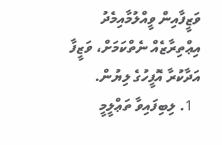ވަޒީފާއިން ވީއްލުމާއިމެދު އިޢްތިރާޒެއް ނެތްކަމަށް، ވަޒީފާ އަދާކުރާ އޮފީހުގެ ލިޔުން.
  1. ލިބިފައިވާ ތަޢްލީމީ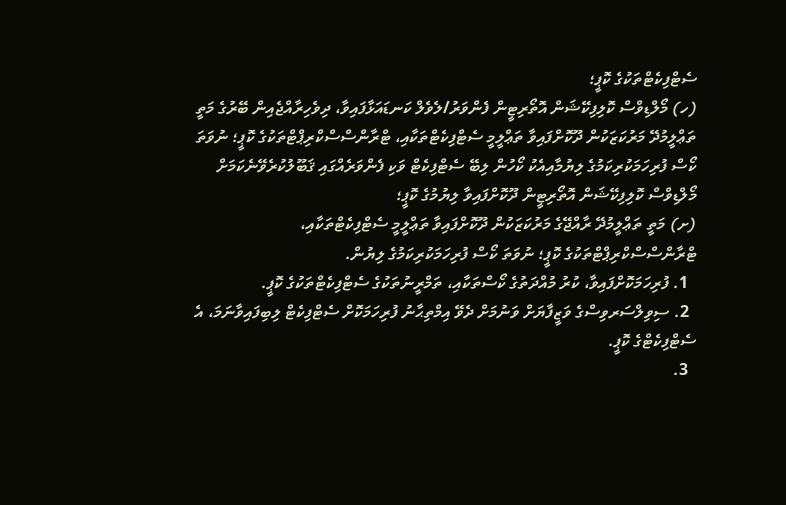ސެޓްފިކެޓްތަކުގެ ކޮޕީ؛
(ހ) މޯލްޑިވްސް ކޮލިފިކޭޝަން އޮތޯރިޓީން ފެންވަރު/ލެވެލް ކަނޑައަޅާފައިވާ، ދިވެހިރާއްޖެއިން ބޭރުގެ މަތީ ތަޢްލީމުދޭ މަރުކަޒަކުން ދޫކޮށްފައިވާ ތަޢްލީމީ ސެޓްފިކެޓްތަކާއި، ޓްރާންސްސްކްރިޕްޓްތަކުގެ ކޮޕީ؛ ނުވަތަ ކޯސް ފުރިހަމަކުރިކަމުގެ ލިޔުމާއިއެކު ކޯހުން ލިބޭ ސެޓްފިކެޓް ވަކި ފެންވަރެއްގައި ޤަބޫލުކުރެވޭނެކަމަށް މޯލްޑިވްސް ކޮލިފިކޭޝަން އޮތޯރިޓީން ދޫކޮށްފައިވާ ލިޔުމުގެ ކޮޕީ؛
(ށ) މަތީ ތަޢްލީމުދޭ ރާއްޖޭގެ މަރުކަޒަކުން ދޫކޮށްފައިވާ ތަޢްލީމީ ސެޓްފިކެޓްތަކާއި، ޓްރާންސްސްކްރިޕްޓްތަކުގެ ކޮޕީ؛ ނުވަތަ ކޯސް ފުރިހަމަކުރިކަމުގެ ލިޔުން.
  1. ފުރިހަމަކޮށްފައިވާ، ކުރު މުއްދަތުގެ ކޯސްތަކާއި، ތަމްރީނުތަކުގެ ސެޓްފިކެޓްތަކުގެ ކޮޕީ.
  2. ސިވިލްސަރވިސްގެ ވަޒީފާޔަށް ވަނުމަށް ދެވޭ އިމްތިޙާނު ފުރިހަމަކޮށް ސެޓްފިކެޓް ލިބިފައިވާނަމަ، އެ ސެޓްފިކެޓްގެ ކޮޕީ.
  3.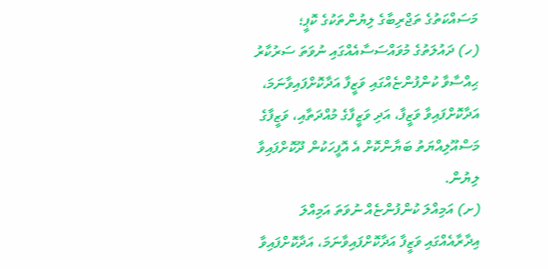މަސައްކަތުގެ ތަޖްރިބާގެ ލިޔުންތަކުގެ ކޮޕީ؛
(ހ) ދައުލަތުގެ މުވައްސަސާއެއްގައި ނުވަތަ ސަރުކާރު ޙިއްސާވާ ކުންފުންޏެއްގައި ވަޒީފާ އަދާކޮށްފައިވާނަމަ، އަދާކޮށްފައިވާ ވަޒީފާ، އަދި ވަޒީފާގެ މުއްދަތާއި، ވަޒީފާގެ މަސްއޫލިއްޔަތު ބަޔާންކޮށް އެ އޮފީހަކުން ދޫކޮށްފައިވާ ލިޔުން.
(ށ) އަމިއްލަ ކުންފުންޏެއް ނުވަތަ އަމިއްލަ އިދާރާއެއްގައި ވަޒީފާ އަދާކޮށްފައިވާނަމަ، އަދާކޮށްފައިވާ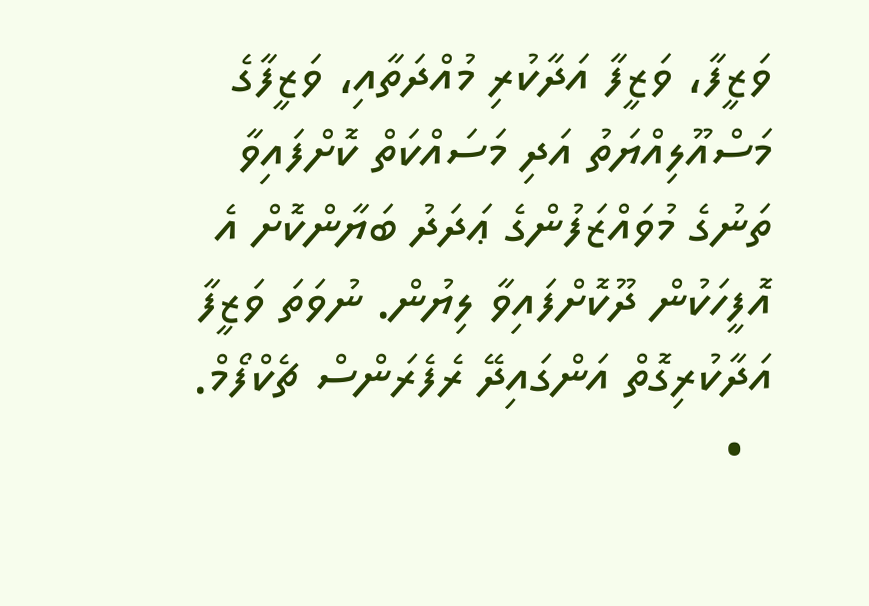ވަޒީފާ، ވަޒީފާ އަދާކުރި މުއްދަތާއި، ވަޒީފާގެ މަސްއޫލިއްޔަތު އަދި މަސައްކަތް ކޮށްފައިވާ ތަނުގެ މުވައްޒަފުންގެ ޢަދަދު ބަޔާންކޮށް އެ އޮފީހަކުން ދޫކޮށްފައިވާ ލިޔުން. ނުވަތަ ވަޒީފާ އަދާކުރިގޮތް އަންގައިދޭ ރެފެރަންސް ޗެކްފޯމް.
  •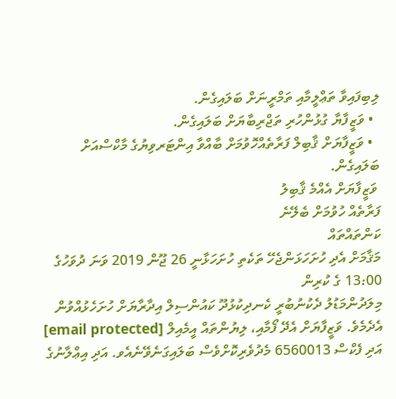ލިބިފައިވާ ތަޢްލީމާއި ތަމްރީނަށް ބަލައިގެން.
  • ވަޒީފާޔާ ގުޅުންހުރި ތަޖްރިބާޔަށް ބަލައިގެން.
  • ވަޒީފާޔަށް ޤާބިލް ފަރާތެއްހޮވުމަށް ބާއްވާ އިންޓަރވިޔުގެ މާކްސްއަށް ބަލައިގެން.
 ވަޒީފާޔަށް އެއްމެ ޤާބިލު
ފަރާތެއް ހުވުމަށް ބެލޭނެ
ކަންތައްތައް
މަޤާމަށް އެދި ހުށަހަޅަންޖެހޭ ތަކެތި ހުށަހަޅާނީ 26 ޖޫން 2019 ވަނަ ދުވަހުގެ 13:00 ގެ ކުރިން
މިލަދުންމަޑުލު ދެކުނުބުރީ ކެނދިކުޅުދޫ ކައުންސިލް އިދާރާޔަށް ހުށަހެޅުއްވުން އެދެމެވެ. ވަޒީފާޔަށް އެދޭ ފޯމާއި، ލިޔުންތައް އީމެއިލް [email protected] އަދި ފެކްސް 6560013 މެދުވެރިކޮށްވެސް ބަލައިގަނެވޭނެއެވ. އަދި އިޢްލާނުގެ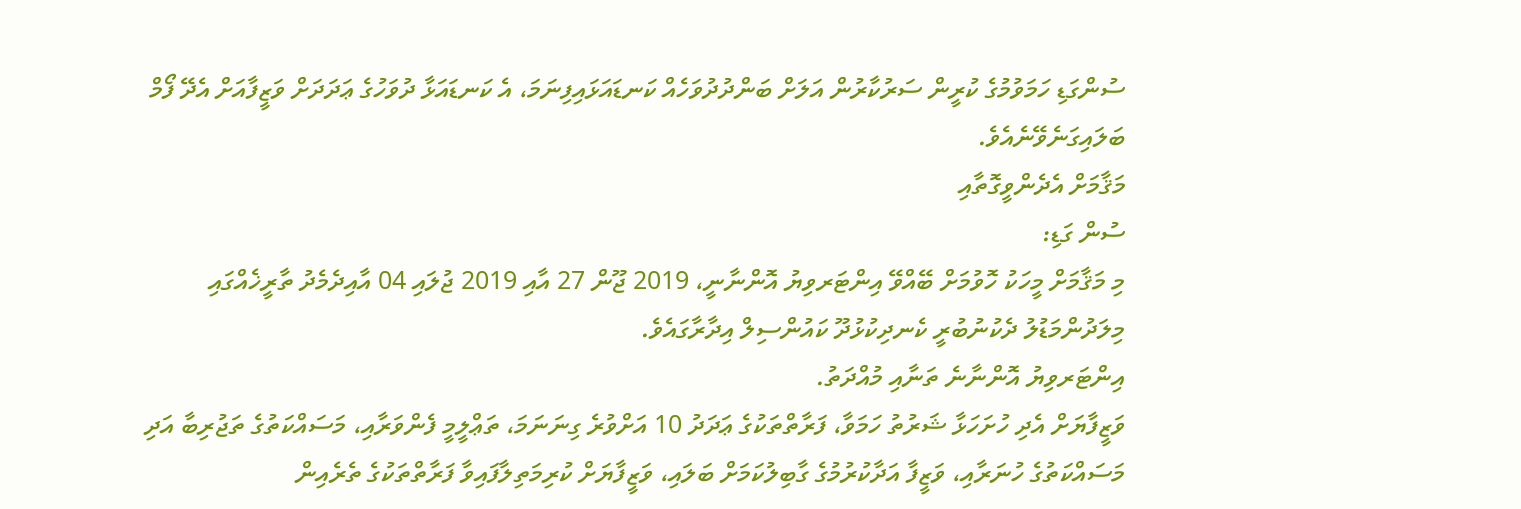ސުންގަޑި ހަމަވުމުގެ ކުރީން ސަރުކާރުން އަލަށް ބަންދުދުވަހެއް ކަނޑައަޅައިފިނަމަ، އެ ކަނޑައަޅާ ދުވަހުގެ ޢަދަދަށް ވަޒީފާއަށް އެދޭ ފޯމް ބަލައިގަނެވޭނެއެވެ.
މަޤާމަށް އެދެންވީގޮތާއި
ސުން ގަޑި:
މި މަޤާމަށް މީހަކު ހޮވުމަށް ބޭއްވޭ އިންޓަރވިޔު އޮންނާނީ، 2019 ޖޫން 27 އާއި 2019 ޖުލައި 04 އާއިދެމެދު ތާރީޚެއްގައި މިލަދުންމަޑުލު ދެކުނުބުރީ ކެނދިކުޅުދޫ ކައުންސިލް އިދާރާގައެވެ.
އިންޓަރވިޔު އޮންނާނެ ތަނާއި މުއްދަތު.
ވަޒީފާޔަށް އެދި ހުށަހަޅާ ޝަރުތު ހަމަވާ، ފަރާތްތަކުގެ ޢަދަދު 10 އަށްވުރެ ގިނަނަމަ، ތަޢްލީމީ ފެންވަރާއި، މަސައްކަތުގެ ތަޖުރިބާ އަދި މަސައްކަތުގެ ހުނަރާއި، ވަޒީފާ އަދާކުރުމުގެ ގާބިލުކަމަށް ބަލައި، ވަޒީފާޔަށް ކުރިމަތިލާފައިވާ ފަރާތްތަކުގެ ތެރެއިން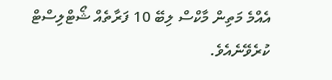އެއްމެ މަތިން މާކްސް ލިބޭ 10 ފަރާތެއް ޝޯޓްލިސްޓް ކުރެވޭނެއެވެ.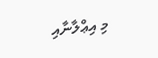މި އިޢްލާނާއި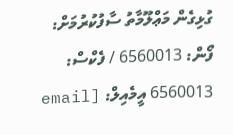ގުޅިގެން މަޢްލޫމާތު ސާފުކުރުމަށް: ފޯން: 6560013 / ފެކްސް: 6560013 އީމެއިލް: [email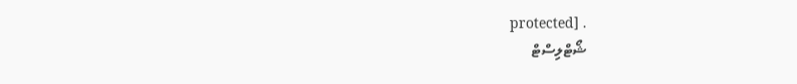protected] .
ޝޯޓްލިސްޓް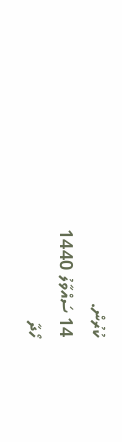ކުރުން.
14 ސައްވާލު 1440
ހޯދާ